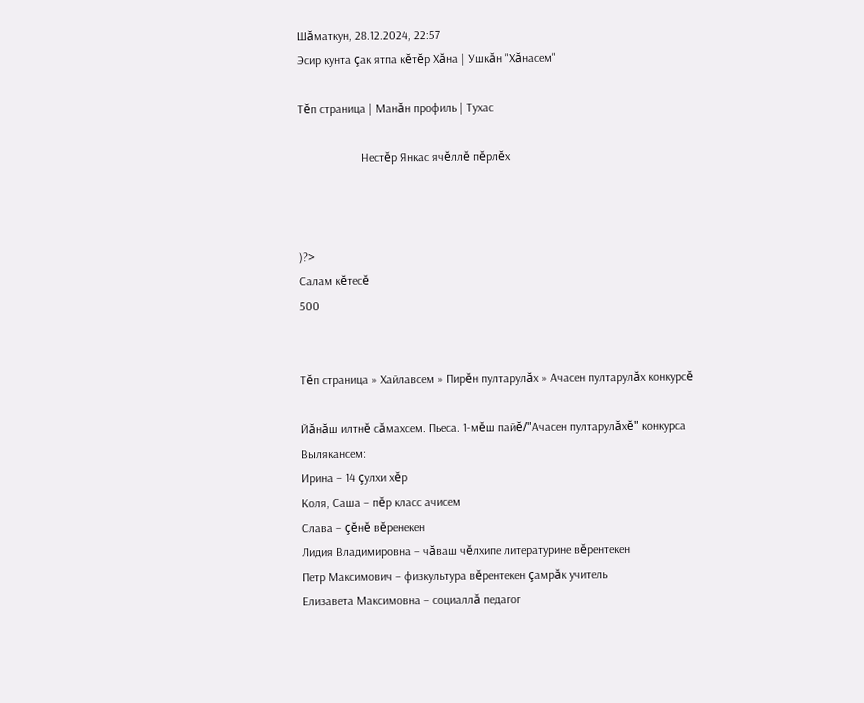Шăматкун, 28.12.2024, 22:57
Эсир кунта çак ятпа кĕтĕр Хăна | Ушкăн "Хăнасем"

Тĕп страница | Манăн профиль | Тухас

                     Нестĕр Янкас ячĕллĕ пĕрлĕх



)?>
Салам кĕтесĕ
500


Тĕп страница » Хайлавсем » Пирĕн пултарулăх » Ачасен пултарулăх конкурсĕ

Йăнăш илтнĕ сăмахсем. Пьеса. 1-мĕш пайĕ/"Ачасен пултарулăхĕ" конкурса
Вылякансем:
Ирина – 14 çулхи хĕр
Коля, Саша – пĕр класс ачисем
Слава – çĕнĕ вĕренекен
Лидия Владимировна – чăваш чĕлхипе литературине вĕрентекен
Петр Максимович – физкультура вĕрентекен çамрăк учитель
Елизавета Максимовна – социаллă педагог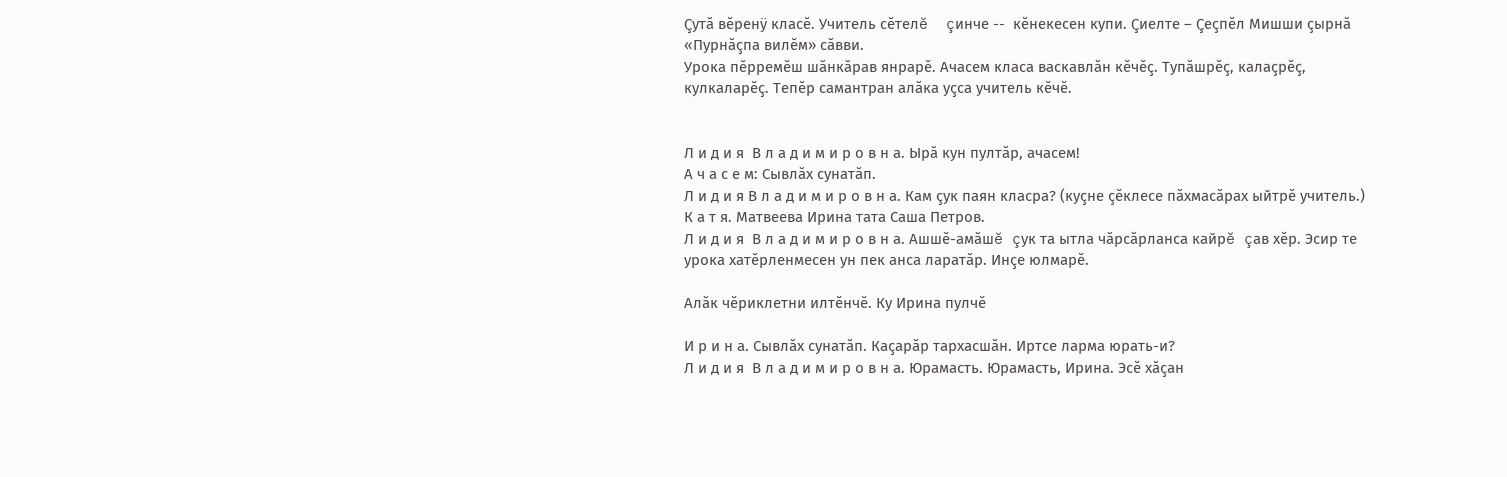Çутă вĕренÿ класĕ. Учитель сĕтелĕ  çинче --  кĕнекесен купи. Çиелте – Çеçпĕл Мишши çырнă «Пурнăçпа вилĕм» сăвви.
Урока пĕрремĕш шăнкăрав янрарĕ. Ачасем класа васкавлăн кĕчĕç. Тупăшрĕç, калаçрĕç, кулкаларĕç. Тепĕр самантран алăка уçса учитель кĕчĕ.


Л и д и я  В л а д и м и р о в н а. Ырă кун пултăр, ачасем!
А ч а с е м: Сывлăх сунатăп.
Л и д и я В л а д и м и р о в н а. Кам çук паян класра? (куçне çĕклесе пăхмасăрах ыйтрĕ учитель.)
К а т я. Матвеева Ирина тата Саша Петров.
Л и д и я  В л а д и м и р о в н а. Ашшĕ-амăшĕ çук та ытла чăрсăрланса кайрĕ çав хĕр. Эсир те урока хатĕрленмесен ун пек анса ларатăр. Инçе юлмарĕ.

Алăк чĕриклетни илтĕнчĕ. Ку Ирина пулчĕ

И р и н а. Сывлăх сунатăп. Каçарăр тархасшăн. Иртсе ларма юрать-и?
Л и д и я  В л а д и м и р о в н а. Юрамасть. Юрамасть, Ирина. Эсĕ хăçан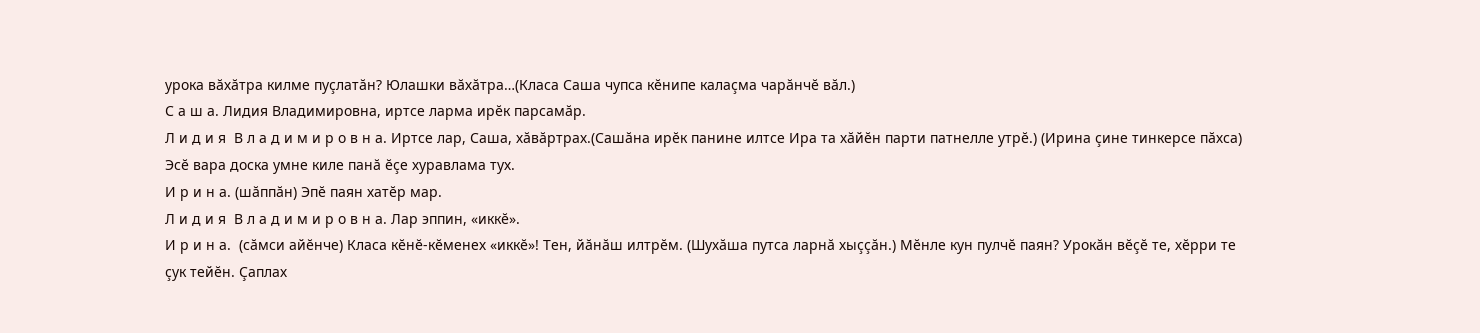урока вăхăтра килме пуçлатăн? Юлашки вăхăтра…(Класа Саша чупса кĕнипе калаçма чарăнчĕ вăл.)
С а ш а. Лидия Владимировна, иртсе ларма ирĕк парсамăр.
Л и д и я  В л а д и м и р о в н а. Иртсе лар, Саша, хăвăртрах.(Сашăна ирĕк панине илтсе Ира та хăйĕн парти патнелле утрĕ.) (Ирина çине тинкерсе пăхса) Эсĕ вара доска умне киле панă ĕçе хуравлама тух.
И р и н а. (шăппăн) Эпĕ паян хатĕр мар.
Л и д и я  В л а д и м и р о в н а. Лар эппин, «иккĕ».
И р и н а.  (сăмси айĕнче) Класа кĕнĕ-кĕменех «иккĕ»! Тен, йăнăш илтрĕм. (Шухăша путса ларнă хыççăн.) Мĕнле кун пулчĕ паян? Урокăн вĕçĕ те, хĕрри те çук тейĕн. Çаплах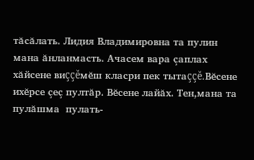тăсăлать. Лидия Владимировна та пулин мана ăнланмасть. Ачасем вара çаплах хăйсене виççĕмĕш класри пек тытаççĕ.Вĕсене ихĕрсе çеç пултăр. Вĕсене лайăх. Тен,мана та пулăшма  пулать-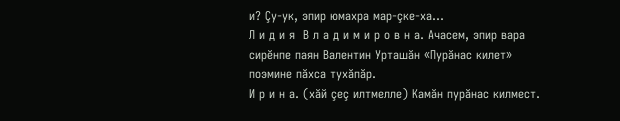и? Çу-ук, эпир юмахра мар-çке-ха…
Л и д и я  В л а д и м и р о в н а. Ачасем, эпир вара сирĕнпе паян Валентин Урташăн «Пурăнас килет» поэмине пăхса тухăпăр.
И р и н а. (хăй çеç илтмелле) Камăн пурăнас килмест.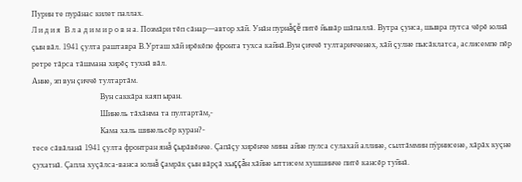Пурин те пурăнас килет паллах.
Л и д и я  В л а д и м и р о в н а. Поэмăри тĕп сăнар—автор хăй. Унăн пурнăçĕ питĕ йывăр шăпаллă. Вутра çунса, шывра путса чĕрĕ юлнă çын вăл. 1941 çулта раштавра В.Урташ хăй ирĕкĕпе фронта тухса кайнă.Вун çиччĕ тултаричченех, хăй çулне пысăклатса, аслисемпе пĕр ретре тăрса тăшмана хирĕç тухнă вăл.
Анне, эп вун çиччĕ тултартăм.
                                  Вун саккăра каяп ыран.
                                  Шинель тăхăнма та пултартăм,-
                                  Кама халь шинельсĕр куран?-
тесе сăвăланă 1941 çулта фронтран янă çырăвĕнче. Çапăçу хирĕнче мина айне пулса сулахай аллине, сылтăммин пÿрнисене, хăрăх куçне çухатнă. Çапла хуçăлса-ванса юлнă çамрăк çын вăрçă хыççăн хăйне ыттисем хушшинче питĕ кансĕр туйнă.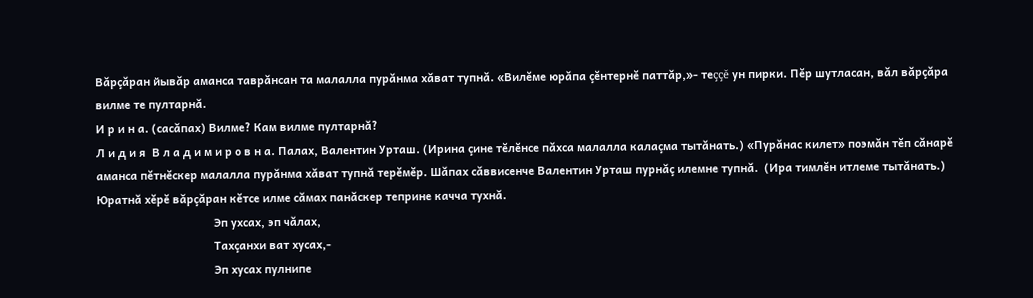Вăрçăран йывăр аманса таврăнсан та малалла пурăнма хăват тупнă. «Вилĕме юрăпа çĕнтернĕ паттăр,»- теççĕ ун пирки. Пĕр шутласан, вăл вăрçăра вилме те пултарнă.
И р и н а. (сасăпах) Вилме? Кам вилме пултарнă?
Л и д и я  В л а д и м и р о в н а. Палах, Валентин Урташ. (Ирина çине тĕлĕнсе пăхса малалла калаçма тытăнать.) «Пурăнас килет» поэмăн тĕп сăнарĕ аманса пĕтнĕскер малалла пурăнма хăват тупнă терĕмĕр. Шăпах сăввисенче Валентин Урташ пурнăç илемне тупнă.  (Ира тимлĕн итлеме тытăнать.) Юратнă хĕрĕ вăрçăран кĕтсе илме сăмах панăскер теприне качча тухнă.
                                       Эп ухсах, эп чăлах,
                                       Тахçанхи ват хусах,-
                                       Эп хусах пулнипе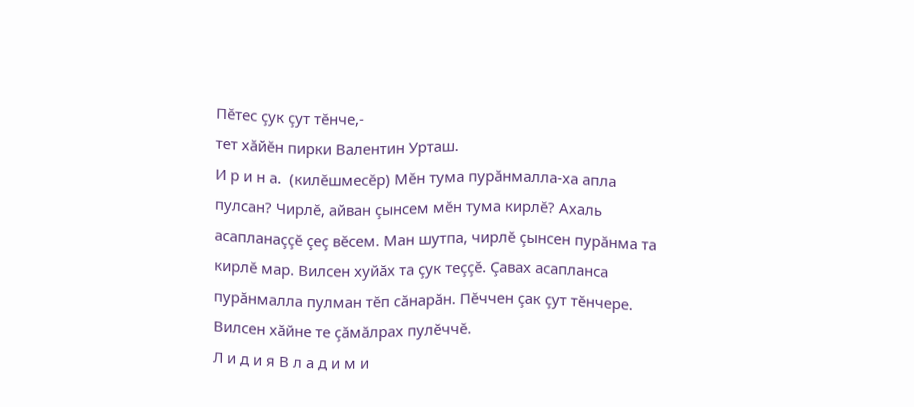Пĕтес çук çут тĕнче,-
тет хăйĕн пирки Валентин Урташ.
И р и н а.  (килĕшмесĕр) Мĕн тума пурăнмалла-ха апла пулсан? Чирлĕ, айван çынсем мĕн тума кирлĕ? Ахаль асапланаççĕ çеç вĕсем. Ман шутпа, чирлĕ çынсен пурăнма та кирлĕ мар. Вилсен хуйăх та çук теççĕ. Çавах асапланса пурăнмалла пулман тĕп сăнарăн. Пĕччен çак çут тĕнчере. Вилсен хăйне те çăмăлрах пулĕччĕ.
Л и д и я В л а д и м и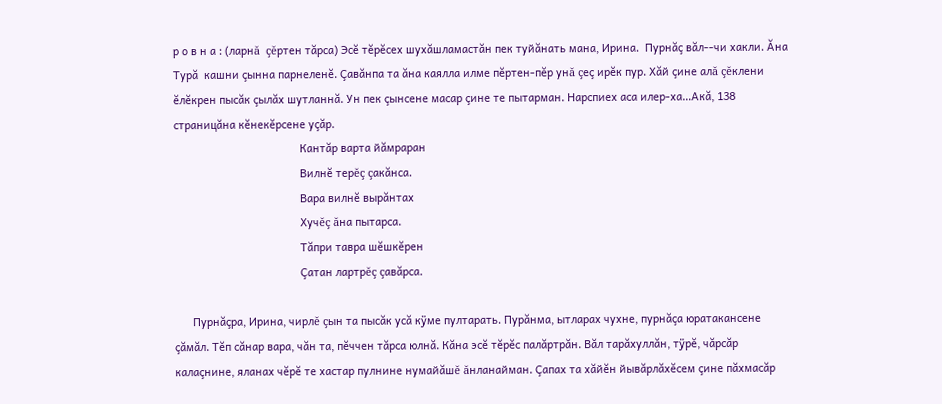р о в н а : (ларнă  çĕртен тăрса) Эсĕ тĕрĕсех шухăшламастăн пек туйăнать мана, Ирина.  Пурнăç вăл--чи хакли. Ăна Турă  кашни çынна парнеленĕ. Çавăнпа та ăна каялла илме пĕртен-пĕр унă çеç ирĕк пур. Хăй çине алă çĕклени ĕлĕкрен пысăк çылăх шутланнă. Ун пек çынсене масар çине те пытарман. Нарспиех аса илер-ха…Акă, 138 страницăна кĕнекĕрсене уçăр.
                                          Кантăр варта йăмраран
                                          Вилнĕ терĕç çакăнса.
                                          Вара вилнĕ вырăнтах
                                          Хучĕç ăна пытарса.
                                          Тăпри тавра шĕшкĕрен
                                          Çатан лартрĕç çавăрса.

      Пурнăçра, Ирина, чирлĕ çын та пысăк усă кÿме пултарать. Пурăнма, ытларах чухне, пурнăçа юратакансене çăмăл. Тĕп сăнар вара, чăн та, пĕччен тăрса юлнă. Кăна эсĕ тĕрĕс палăртрăн. Вăл тарăхуллăн, тÿрĕ, чăрсăр калаçнине, яланах чĕрĕ те хастар пулнине нумайăшĕ ăнланайман. Çапах та хăйĕн йывăрлăхĕсем çине пăхмасăр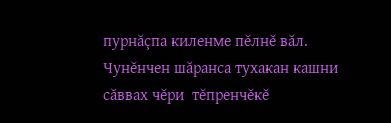пурнăçпа киленме пĕлнĕ вăл. Чунĕнчен шăранса тухакан кашни сăввах чĕри  тĕпренчĕкĕ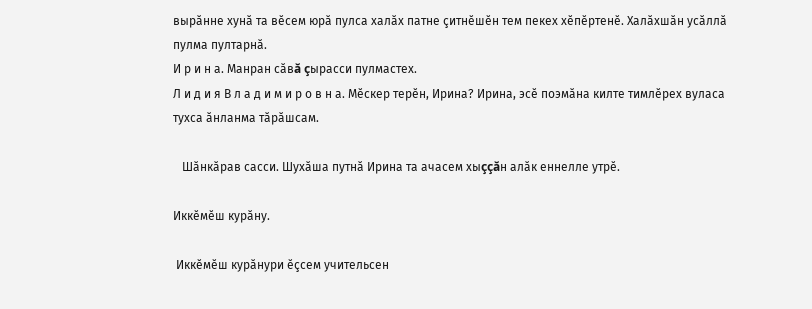вырăнне хунă та вĕсем юрă пулса халăх патне çитнĕшĕн тем пекех хĕпĕртенĕ. Халăхшăн усăллă пулма пултарнă.
И р и н а. Манран сăвă çырасси пулмастех.
Л и д и я В л а д и м и р о в н а. Мĕскер терĕн, Ирина? Ирина, эсĕ поэмăна килте тимлĕрех вуласа тухса ăнланма тăрăшсам.

   Шăнкăрав сасси. Шухăша путнă Ирина та ачасем хыççăн алăк еннелле утрĕ.

Иккĕмĕш курăну.

 Иккĕмĕш курăнури ĕçсем учительсен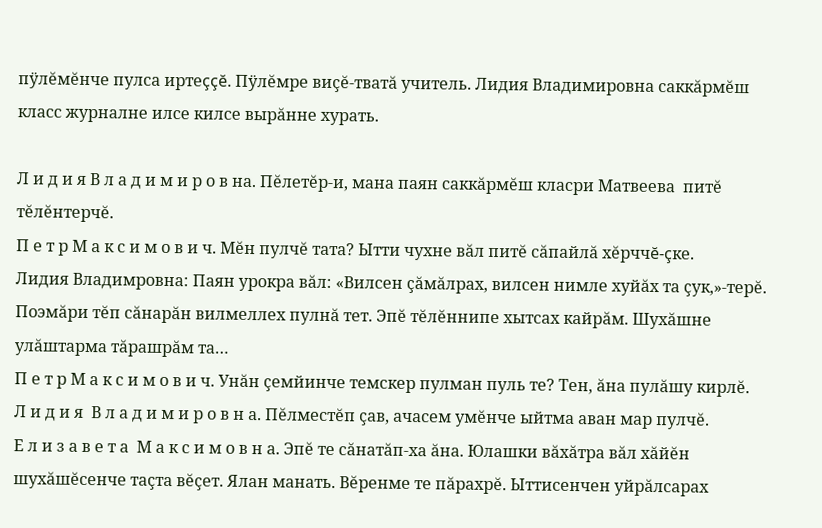пÿлĕмĕнче пулса иртеççĕ. Пÿлĕмре виçĕ-тватă учитель. Лидия Владимировна саккăрмĕш класс журналне илсе килсе вырăнне хурать.

Л и д и я В л а д и м и р о в на. Пĕлетĕр-и, мана паян саккăрмĕш класри Матвеева  питĕ тĕлĕнтерчĕ.
П е т р М а к с и м о в и ч. Мĕн пулчĕ тата? Ытти чухне вăл питĕ сăпайлă хĕрччĕ-çке.
Лидия Владимровна: Паян урокра вăл: «Вилсен çăмăлрах, вилсен нимле хуйăх та çук,»-терĕ. Поэмăри тĕп сăнарăн вилмеллех пулнă тет. Эпĕ тĕлĕннипе хытсах кайрăм. Шухăшне улăштарма тăрашрăм та…
П е т р М а к с и м о в и ч. Унăн çемйинче темскер пулман пуль те? Тен, ăна пулăшу кирлĕ.
Л и д и я  В л а д и м и р о в н а. Пĕлместĕп çав, ачасем умĕнче ыйтма аван мар пулчĕ.
Е л и з а в е т а  М а к с и м о в н а. Эпĕ те сăнатăп-ха ăна. Юлашки вăхăтра вăл хăйĕн шухăшĕсенче таçта вĕçет. Ялан манать. Вĕренме те пăрахрĕ. Ыттисенчен уйрăлсарах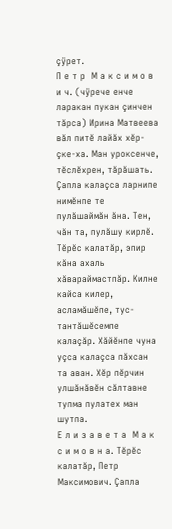çÿрет.
П е т р  М а к с и м о в и ч. (чÿрече енче ларакан пукан çинчен тăрса) Ирина Матвеева вăл питĕ лайăх хĕр-çке-ха. Ман уроксенче, тĕслĕхрен, тăрăшать. Çапла калаçса ларнипе нимĕнпе те пулăшаймăн ăна. Тен, чăн та, пулăшу кирлĕ. Тĕрĕс калатăр, эпир кăна ахаль хăвараймастпăр. Килне кайса килер, асламăшĕпе, тус-тантăшĕсемпе калаçăр. Хăйĕнпе чуна уçса калаçса пăхсан та аван. Хĕр пĕрчин улшăнăвĕн сăлтавне тупма пулатех ман шутпа.
Е л и з а в е т а  М а к с и м о в н а. Тĕрĕс калатăр, Петр Максимович. Çапла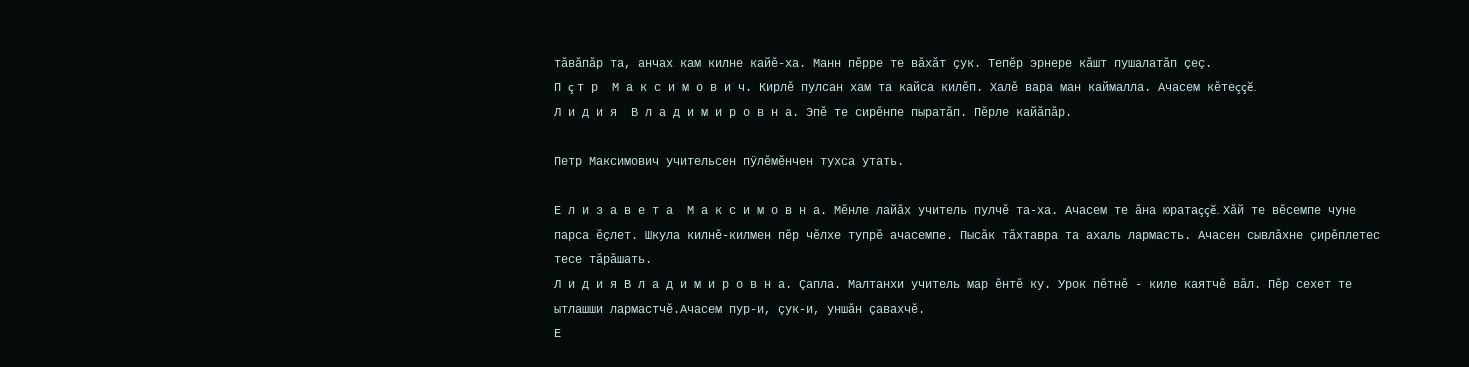тăвăпăр та, анчах кам килне кайĕ-ха. Манн пĕрре те вăхăт çук. Тепĕр эрнере кăшт пушалатăп çеç.
П ç т р  М а к с и м о в и ч. Кирлĕ пулсан хам та кайса килĕп. Халĕ вара ман каймалла. Ачасем кĕтеççĕ.
Л и д и я  В л а д и м и р о в н а. Эпĕ те сирĕнпе пыратăп. Пĕрле кайăпăр.

Петр Максимович учительсен пÿлĕмĕнчен тухса утать.

Е л и з а в е т а  М а к с и м о в н а. Мĕнле лайăх учитель пулчĕ та-ха. Ачасем те ăна юратаççĕ. Хăй те вĕсемпе чуне парса ĕçлет. Шкула килнĕ-килмен пĕр чĕлхе тупрĕ ачасемпе. Пысăк тăхтавра та ахаль лармасть. Ачасен сывлăхне çирĕплетес тесе тăрăшать.
Л и д и я В л а д и м и р о в н а. Çапла. Малтанхи учитель мар ĕнтĕ ку. Урок пĕтнĕ - киле каятчĕ вăл. Пĕр сехет те ытлашши лармастчĕ.Ачасем пур-и, çук-и, уншăн çавахчĕ.
Е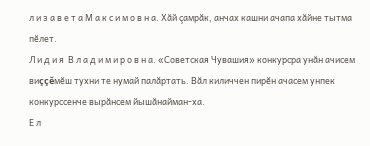л и з а в е т а М а к с и м о в н а. Хăй çамрăк, анчах кашни ачапа хăйне тытма пĕлет.
Л и д и я  В л а д и м и р о в н а. «Советская Чувашия» конкурсра унăн ачисем виççĕмĕш тухни те нумай палăртать. Вăл киличчен пирĕн ачасем унпек конкурссенче вырăнсем йышăнайман-ха.
Е л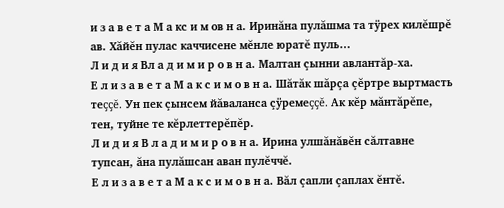и з а в е т а М а кс и м ов н а. Иринăна пулăшма та тÿрех килĕшрĕ ав. Хăйĕн пулас каччисене мĕнле юратĕ пуль…
Л и д и я Вл а д и м и р о в н а. Малтан çынни авлантăр-ха.
Е л и з а в е т а М а к с и м о в н а. Шăтăк шăрçа çĕртре выртмасть теççĕ. Ун пек çынсем йăваланса çÿремеççĕ. Ак кĕр мăнтăрĕпе, тен, туйне те кĕрлеттерĕпĕр.
Л и д и я В л а д и м и р о в н а. Ирина улшăнăвĕн сăлтавне тупсан, ăна пулăшсан аван пулĕччĕ.
Е л и з а в е т а М а к с и м о в н а. Вăл çапли çаплах ĕнтĕ.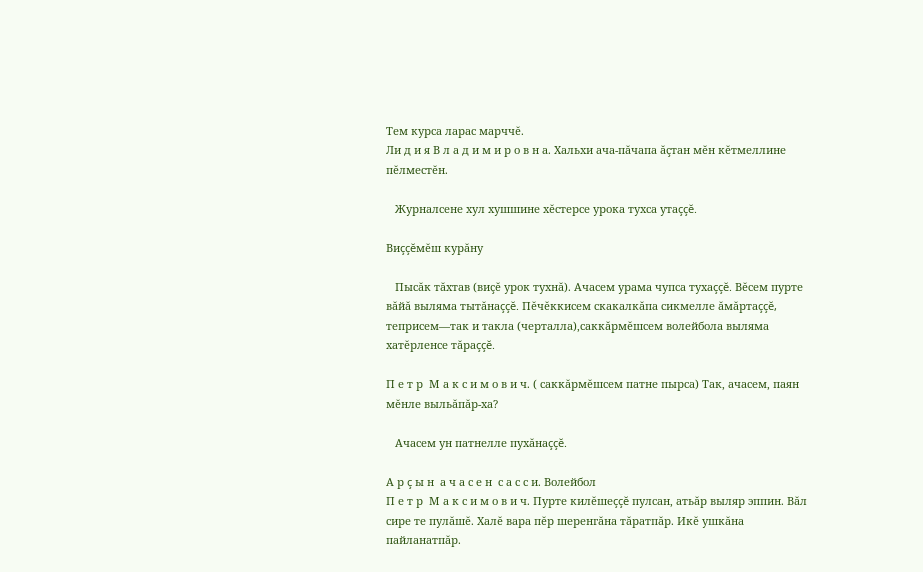Тем курса ларас марччĕ.
Ли д и я В л а д и м и р о в н а. Хальхи ача-пăчапа ăçтан мĕн кĕтмеллине пĕлместĕн.

   Журналсене хул хушшине хĕстерсе урока тухса утаççĕ.

Виççĕмĕш курăну

   Пысăк тăхтав (виçĕ урок тухнă). Ачасем урама чупса тухаççĕ. Вĕсем пурте вăйă выляма тытăнаççĕ. Пĕчĕккисем скакалкăпа сикмелле ăмăртаççĕ, теприсем—так и такла (черталла),саккăрмĕшсем волейбола выляма хатĕрленсе тăраççĕ.

П е т р  М а к с и м о в и ч. ( саккăрмĕшсем патне пырса) Так, ачасем, паян мĕнле выльăпăр-ха?

   Ачасем ун патнелле пухăнаççĕ.

А р ç ы н  а ч а с е н  с а с с и. Волейбол
П е т р  М а к с и м о в и ч. Пурте килĕшеççĕ пулсан, атьăр выляр эппин. Вăл сире те пулăшĕ. Халĕ вара пĕр шеренгăна тăратпăр. Икĕ ушкăна пайланатпăр.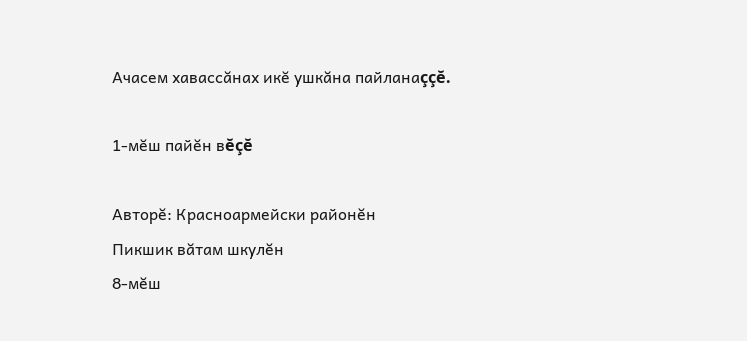Ачасем хавассăнах икĕ ушкăна пайланаççĕ.

1-мĕш пайĕн вĕçĕ

Авторĕ: Красноармейски районĕн
Пикшик вăтам шкулĕн
8-мĕш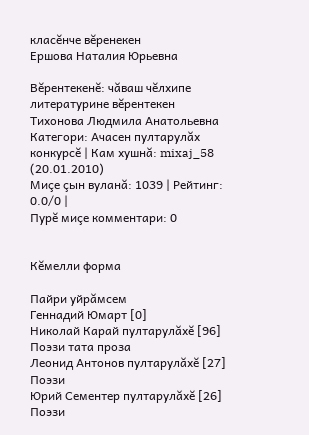класĕнче вĕренекен
Ершова Наталия Юрьевна

Вĕрентекенĕ: чăваш чĕлхипе    литературине вĕрентекен
Тихонова Людмила Анатольевна
Категори: Ачасен пултарулăх конкурсĕ | Кам хушнă: mixaj_58 (20.01.2010)
Миçе çын вуланă: 1039 | Рейтинг: 0.0/0 |
Пурĕ миçе комментари: 0


Кĕмелли форма

Пайри уйрăмсем
Геннадий Юмарт [0]
Николай Карай пултарулăхĕ [96]
Поэзи тата проза
Леонид Антонов пултарулăхĕ [27]
Поэзи
Юрий Сементер пултарулăхĕ [26]
Поэзи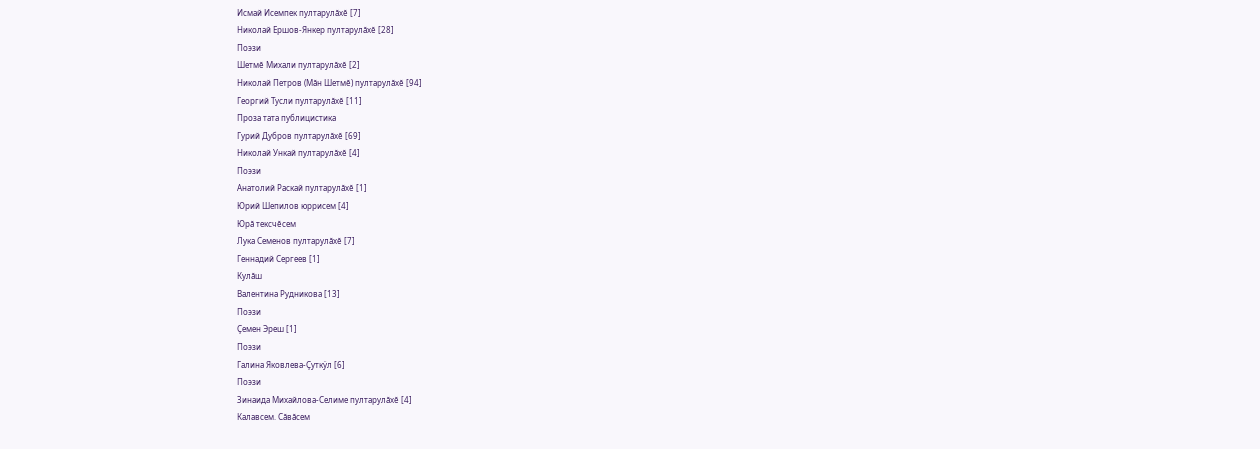Исмай Исемпек пултарулăхĕ [7]
Николай Ершов-Янкер пултарулăхĕ [28]
Поэзи
Шетмĕ Михали пултарулăхĕ [2]
Николай Петров (Мăн Шетмĕ) пултарулăхĕ [94]
Георгий Тусли пултарулăхĕ [11]
Проза тата публицистика
Гурий Дубров пултарулăхĕ [69]
Николай Ункай пултарулăхĕ [4]
Поэзи
Анатолий Раскай пултарулăхĕ [1]
Юрий Шепилов юррисем [4]
Юрă тексчĕсем
Лука Семенов пултарулăхĕ [7]
Геннадий Сергеев [1]
Кулăш
Валентина Рудникова [13]
Поэзи
Çемен Эреш [1]
Поэзи
Галина Яковлева-Çуткÿл [6]
Поэзи
Зинаида Михайлова-Селиме пултарулăхĕ [4]
Калавсем. Сăвăсем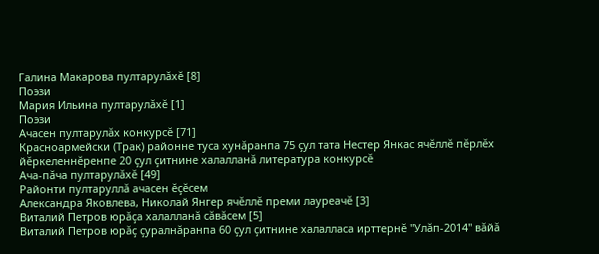Галина Макарова пултарулăхĕ [8]
Поэзи
Мария Ильина пултарулăхĕ [1]
Поэзи
Ачасен пултарулăх конкурсĕ [71]
Красноармейски (Трак) районне туса хунăранпа 75 çул тата Нестер Янкас ячĕллĕ пĕрлĕх йĕркеленнĕренпе 20 çул çитнине халалланă литература конкурсĕ
Ача-пăча пултарулăхĕ [49]
Районти пултаруллă ачасен ĕçĕсем
Александра Яковлева, Николай Янгер ячĕллĕ преми лауреачĕ [3]
Виталий Петров юрăçа халалланă сăвăсем [5]
Виталий Петров юрăç çуралнăранпа 60 çул çитнине халалласа ирттернĕ "Улăп-2014" вăйă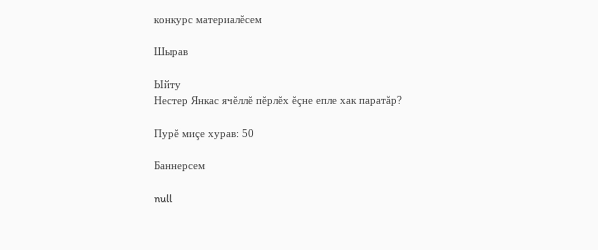конкурс материалĕсем

Шырав

Ыйту
Нестер Янкас ячĕллĕ пĕрлĕх ĕçне епле хак паратăр?

Пурĕ миçе хурав: 50

Баннерсем

null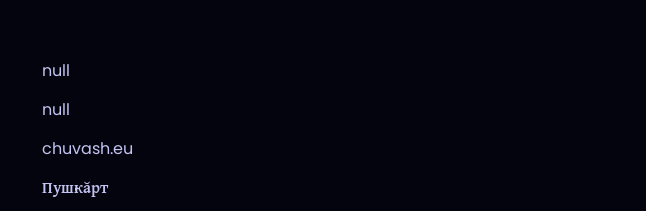null

null

chuvash.eu

Пушкăрт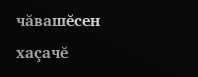чăвашĕсен хаçачĕ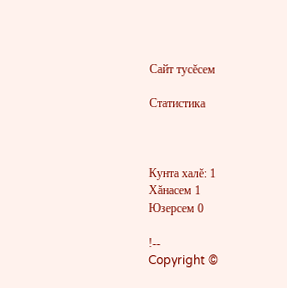Сайт тусĕсем

Статистика



Кунта халĕ: 1
Хăнасем 1
Юзерсем 0

!--
Copyright ©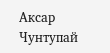Аксар Чунтупай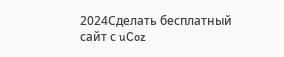2024Сделать бесплатный сайт с uCoz